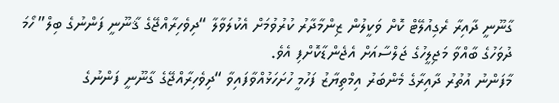ގާނޫނީ ދާއިރާ ރެގިއުލޭޓް ކޮށް ވަކީލުން ޒިންމާދާރު ކުރުވުމަށް އެކުލަވާލާ “ދިވެހިރާއްޖޭގެ ޤާނޫނީ ފަންނުގެ ބިލް” ހޯމަ ދުވަހުގެ ބާއްވާ މަޖިލީހުގެ ޖަލްސާއަށް އެޖެންޑާކޮށްފި އެވެ.
މާފަންނު އުތުރު ދާއިރާގެ މެންބަރު އިމްތިޔާޒު ފަހުމީ ހުށަހަޅުއްވާފައިވާ “ދިވެހިރާއްޖޭގެ ގާނޫނީ ފަންނުގެ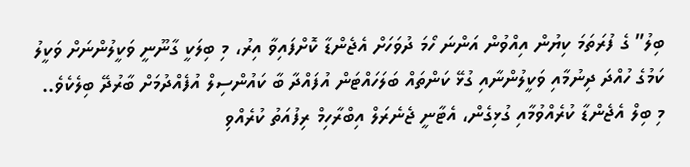ބިލު” ގެ ފުރަތަމަ ކިޔުން އިއްވުން އަންނަ ހޯމަ ދުވަހަށް އެޖެންޑާ ކޮށްފައިވާ އިރު، މި ބިލަކީ ގާނޫނީ ވަކީލުންނަށް ވަކީލު ކަމުގެ ހުއްދަ ދިނުމާއި ވަކީލުންނާއި ގުޅޭ ކަންތައް ބަލަހައްޓަން އުފައްދާ ބާ ކައުންސިލް އުފެއްދުމަށް ބާރުދޭ ބިލެކެވެ..
މި ބިލް އެޖެންޑާ ކުރެއްވުމާއި ގުޅިގެން، އެޓާނީ ޖެނެރަލް އިބްރާހިމް ރިފުއަތު ކުރެއްވި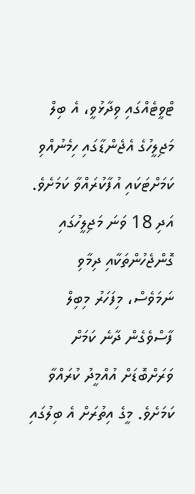ޓްވީޓެއްގައި ވިދާޅުވީ، އެ ބިލް މަޖިލީހުގެ އެޖެންޑާގައި ހިމެނުއްވި ކަމަށްޓަކައި އުފާކުރައްވާ ކަމަށެވެ. އަދި 18 ވަނަ މަޖިލީހުގައި ގޮންޖެހުންތަކާއި ދިމާވި ނަމަވެސް، މިފަހަރު މިބިލް ފާސްވެގެން ދާނެ ކަމަށް ވަރަށްބޮޑަށް އުއްމީދު ކުރައްވާ ކަމަށެވެ. މީގެ އިތުރަށް އެ ބިލުގައި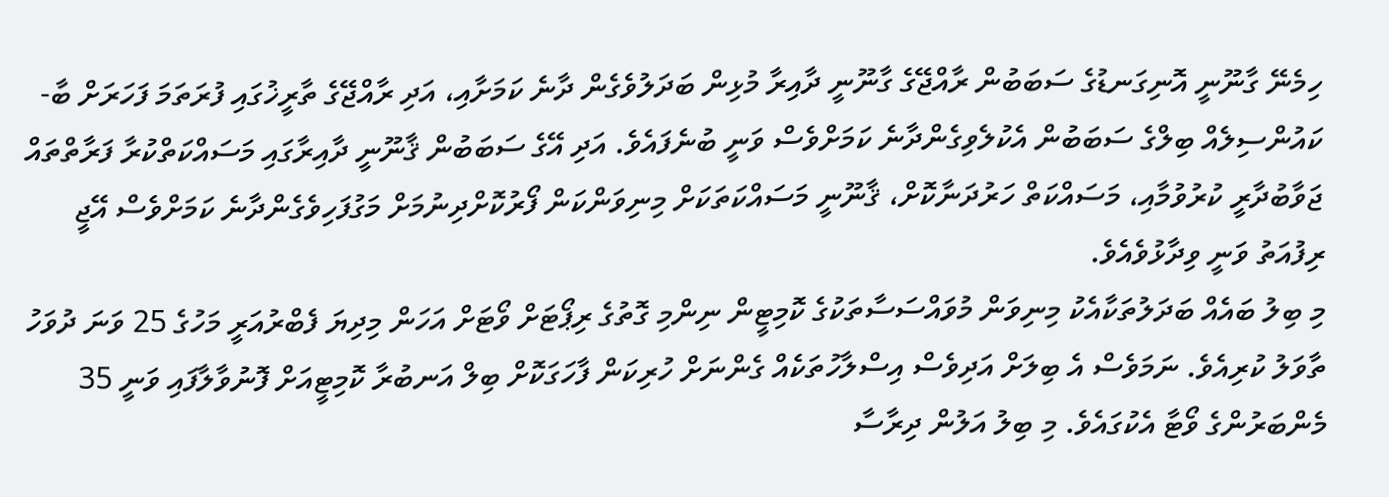ހިމެނޭ ގާނޫނީ އޮނިގަނޑުގެ ސަބަބުން ރާއްޖޭގެ ގާނޫނީ ދާއިރާ މުޅިން ބަދަލުވެގެން ދާނެ ކަމަށާއި، އަދި ރާއްޖޭގެ ތާރީޚުގައި ފުރަތަމަ ފަހަރަށް ބާ-ކައުންސިލެއް ބިލްގެ ސަބަބުން އެކުލެވިގެންދާނެ ކަމަށްވެސް ވަނީ ބުނެފައެވެ. އަދި އޭގެ ސަބަބުން ޤާނޫނީ ދާއިރާގައި މަސައްކަތްކުރާ ފަރާތްތައް ޖަވާބުދާރީ ކުރުވުމާއި، މަސައްކަތް ހަރުދަނާކޮށް، ޤާނޫނީ މަސައްކަތަކަށް މިނިވަންކަން ފޯރުކޮށްދިނުމަށް މަގުފަހިވެގެންދާނެ ކަމަށްވެސް އޭޖީ ރިފުއަތު ވަނީ ވިދާޅުވެއެވެ.
މި ބިލު ބައެއް ބަދަލުތަކާއެކު މިނިވަން މުވައްސަސާތަކުގެ ކޮމިޓީން ނިންމި ގޮތުގެ ރިޕޯޓަށް ވޯޓަށް އަހަން މިދިޔަ ފެބްރުއަރީ މަހުގެ 25 ވަނަ ދުވަހު ތާވަލު ކުރިއެވެ. ނަމަވެސް އެ ބިލަށް އަދިވެސް އިސްލާހުތަކެއް ގެންނަށް ހުރިކަން ފާހަގަކޮށް ބިލް އަނބުރާ ކޮމިޓީއަށް ފޮނުވާލާފައި ވަނީ 35 މެންބަރުންގެ ވޯޓާ އެކުގައެވެ. މި ބިލު އަލުން ދިރާސާ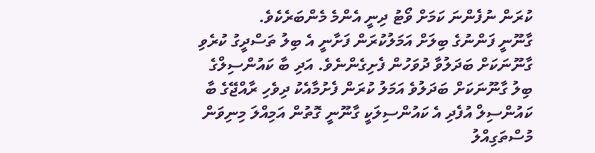ކުރަން ނުފެންނަ ކަމަށް ވޯޓު ދިނީ އެންމެ މެންބަރެކެވެ.
ގާނޫނީ ފަންނުގެ ބިލަށް އަމަލުކުރަން ފަށާނީ އެ ބިލު ތަސްދީގު ކުރެވި ގާނޫނަކަށް ބަދަލުވާ ދުވަހުން ފެށިގެންނެވެ. އަދި ބާ ކައުންސިލްގެ ބިލު ގާނޫނަކަށް ބަދަލުވެ އަމަލު ކުރަން ފެށުމާއެކު ދިވެހި ރާއްޖޭގެ ބާ ކައުންސިލް އުފެދި އެ ކައުންސިލަކީ ގާނޫނީ ގޮތުން އަމިއްލަ މިނިވަން މުސްތަގިއްލު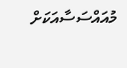މުއައްސަސާއަކަށް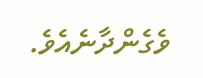ވެގެންދާނެއެވެ.